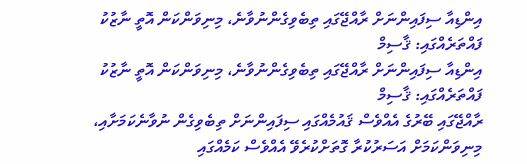އިންޑިއާ ސިފައިންނަށް ރާއްޖޭގައި ތިބެވިގެންނުވާނެ، މިނިވަންކަން އޮތީ ނާޒުކު ފައްތަރެއްގައި: ޤާސިމް
އިންޑިއާ ސިފައިންނަށް ރާއްޖޭގައި ތިބެވިގެންނުވާނެ، މިނިވަންކަން އޮތީ ނާޒުކު ފައްތަރެއްގައި: ޤާސިމް
ރާއްޖޭގައި ބޭރުގެ އެއްވެސް ޤައުމެއްގައި ސިފައިންނަށް ތިބެވިގެން ނުވާނެކަމަށާއި، މިނިވަންކަމަށް އަސަރުކުރާ ގޮތަށްކުރެވޭ އެއްވެސް ކަމެއްގައި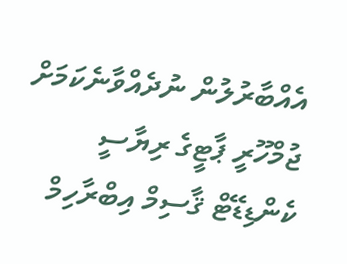އެއްބާރުލުން ނުދެއްވާނެކަމަށް ޖުމްހޫރީ ޕާޓީގެ ރިޔާސީ ކެންޑިޑޭޓް ޤާސިމް އިބްރާހިމް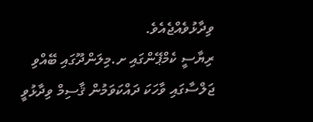ވިދާޅުވެއްޖެއެވެ.
ރިޔާސީ ކެމްޕޭންގައި ށ.މިލަންދޫގައި ބޭއްވި ޖަލްސާގައި ވާހަކަ ދައްކަވަމުން ޤާސިމް ވިދާޅުވީ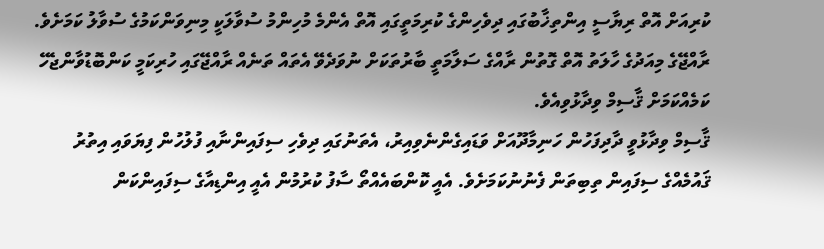ކުރިއަށް އޮތް ރިޔާސީ އިންތިޚާބުގައި ދިވެހިންގެ ކުރިމަތީގައި އޮތް އެންމެ މުހިންމު ސުވާލަކީ މިނިވަންކަމުގެ ސުވާލު ކަމަށެވެ. ރާއްޖޭގެ މިއަދުގެ ހާލަތު އޮތް ގޮތުން ރާއްގެ ސަލާމަތީ ބާރުތަކަށް ނުވަދެވޭ އެތައް ތަނެއް ރާއްޖޭގައި ހުރިކަމީ ކަންބޮޑުވާންޖެހޭ ކަމެއްކަމަށް ޤާސިމް ވިދާޅުވިއެވެ.
ޤާސިމް ވިދާޅުވީ ދާދިފަހުން ހަނިމާދޫއަށް ވަޑައިގެންނެވިއިރު، އެތަނުގައި ދިވެހި ސިފައިންނާއި ފުލުހުން ފިޔަވައި އިތުރު ޤައުމެއްގެ ސިފައިން ތިބިތަން ފެނުނުކަމަށެވެ. އެއީ ކޮންބައެއްތޯ ސާފު ކުރުމުން އެއީ އިންޑިއާގެ ސިފައިންކަން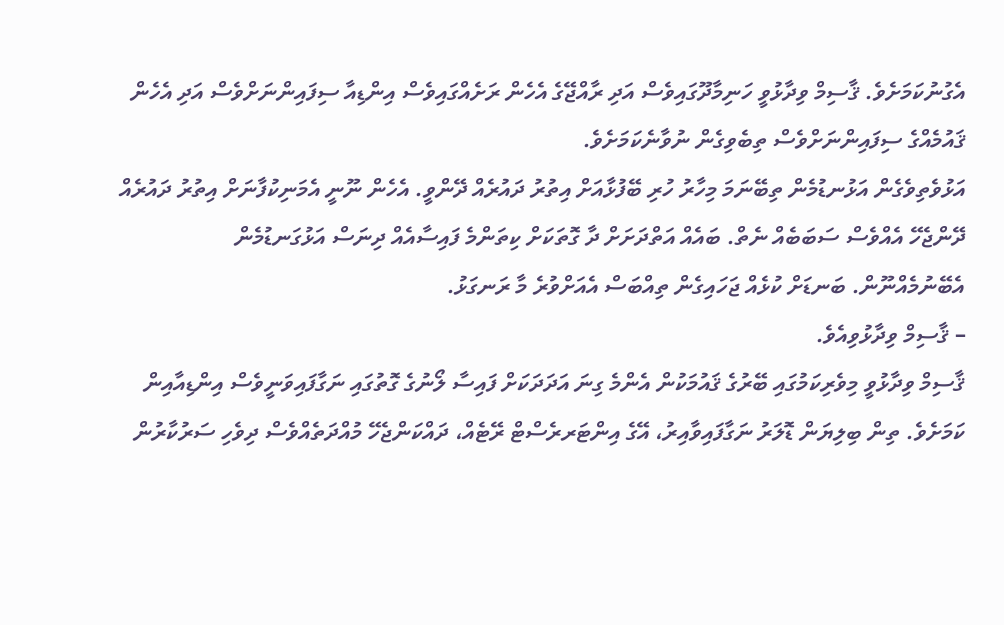އެގުނުކަމަށެވެ. ޤާސިމް ވިދާޅުވީ ހަނިމާދޫގައިވެސް އަދި ރާއްޖޭގެ އެހެން ރަށެއްގައިވެސް އިންޑިއާ ސިފައިންނަށްވެސް އަދި އެހެން ޤައުމެއްގެ ސިފައިންނަށްވެސް ތިބެވިގެން ނުވާނެކަމަށެވެ.
އަޅުވެތިވެގެން އަޅުނޑުމެން ތިބޭނަމަ މިހާރު ހުރި ބޭފުޅާއަށް އިތުރު ދައުރެއް ދޭންވީ. އެހެން ނޫނީ އެމަނިކުފާނަށް އިތުރު ދައުރެއް ދޭންޖެހޭ އެއްވެސް ސަބަބެއް ނެތް. ބައެއް އަތްދަށަށް ދާ ގޮތަކަށް ކިތަންމެ ފައިސާއެއް ދިނަސް އަޅުގަނޑުމެން އެބޭނުމެއްނޫން. ބަނޑަށް ކުޅެއް ޖަހައިގެން ތިއްބަސް އެއަށްވުރެ މާ ރަނގަޅު.
– ޤާސިމް ވިދާޅުވިއެވެ.
ޤާސިމް ވިދާޅުވީ މިވެރިކަމުގައި ބޭރުގެ ޤައުމަކުން އެންމެ ގިނަ އަދަދަކަށް ފައިސާ ލޯނުގެ ގޮތުގައި ނަގާފައިވަނީވެސް އިންޑިއާއިން ކަމަށެވެ. ތިން ބިލިޔަން ޑޮލަރު ނަގާފައިވާއިރު، އޭގެ އިންޓަރރެސްޓް ރޭޓެއް، ދައްކަންޖެހޭ މުއްދަތެއްވެސް ދިވެހި ސަރުކާރުން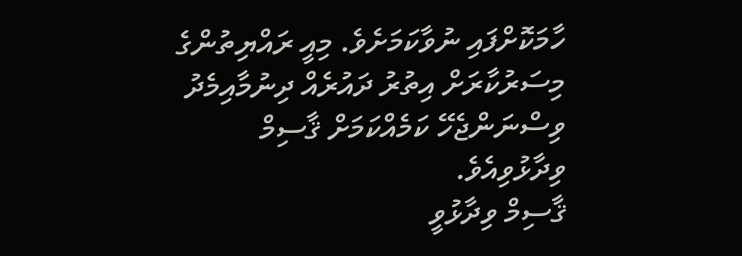ހާމަކޮށްފައި ނުވާކަމަށެވެ. މިއީ ރައްޔިތުންގެ މިސަރުކާރަށް އިތުރު ދައުރެއް ދިނުމާއިމެދު ވިސްނަންޖެހޭ ކަމެއްކަމަށް ޤާސިމް ވިދާޅުވިއެވެ.
ޤާސިމް ވިދާޅުވީ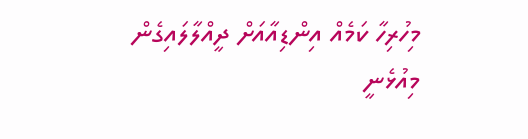މިހުރިހާ ކަމެއް އިންޑިއާއަށް ދީއްލާލައިގެން މިއުޅެނީ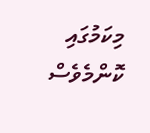މިކަމުގައި ކޮންމެވެސް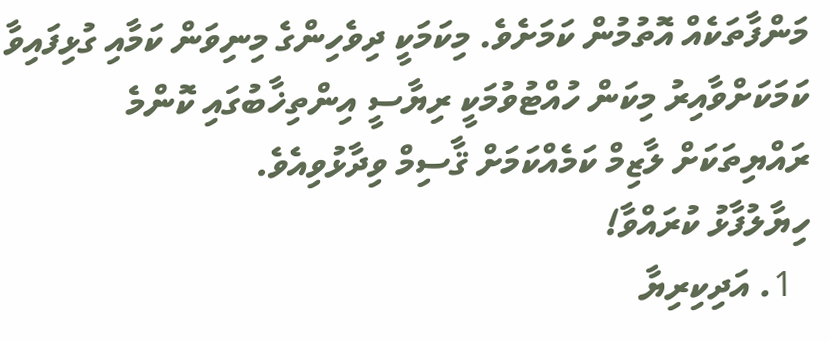މަންފާތަކެއް އޮތުމުން ކަމަށެވެ. މިކަމަކީ ދިވެހިންގެ މިނިވަން ކަމާއި ގުޅިފައިވާ ކަމަކަށްވާއިރު މިކަން ހުއްޓުވުމަކީ ރިޔާސީ އިންތިޚާބުގައި ކޮންމެ ރައްޔިތަކަށް ލާޒިމް ކަމެއްކަމަށް ޤާސިމް ވިދާޅުވިއެވެ.
ހިޔާލުފާޅު ކުރައްވާ!
  1. އަދިކިރިޔާ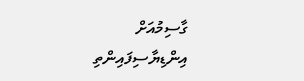ގާސިމުއަށް އިންޑިޔާސިފައިންތި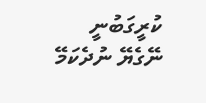ކުރީގަބުނީ ނޭގެޔޭ ނުދެކަމޭ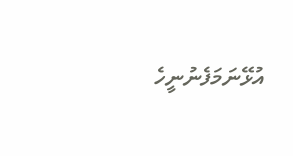އުޅޭނަމަފެނުނީހެ